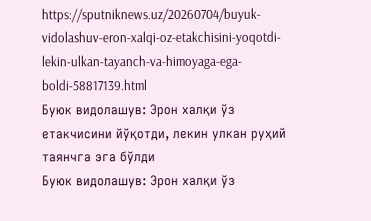https://sputniknews.uz/20260704/buyuk-vidolashuv-eron-xalqi-oz-etakchisini-yoqotdi-lekin-ulkan-tayanch-va-himoyaga-ega-boldi-58817139.html
Буюк видолашув: Эрон халқи ўз етакчисини йўқотди, лекин улкан руҳий таянчга эга бўлди
Буюк видолашув: Эрон халқи ўз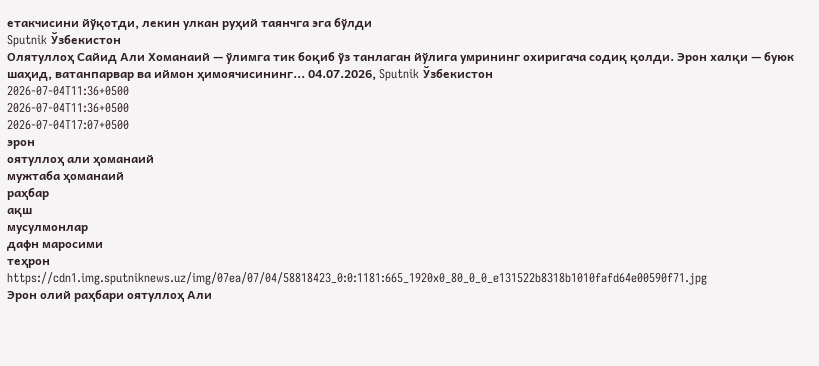етакчисини йўқотди, лекин улкан руҳий таянчга эга бўлди
Sputnik Ўзбекистон
Олятуллоҳ Сайид Али Хоманаий — ўлимга тик боқиб ўз танлаган йўлига умрининг охиригача содиқ қолди. Эрон халқи — буюк шаҳид, ватанпарвар ва иймон ҳимоячисининг... 04.07.2026, Sputnik Ўзбекистон
2026-07-04T11:36+0500
2026-07-04T11:36+0500
2026-07-04T17:07+0500
эрон
оятуллоҳ али ҳоманаий
мужтаба ҳоманаий
раҳбар
ақш
мусулмонлар
дафн маросими
теҳрон
https://cdn1.img.sputniknews.uz/img/07ea/07/04/58818423_0:0:1181:665_1920x0_80_0_0_e131522b8318b1010fafd64e00590f71.jpg
Эрон олий раҳбари оятуллоҳ Али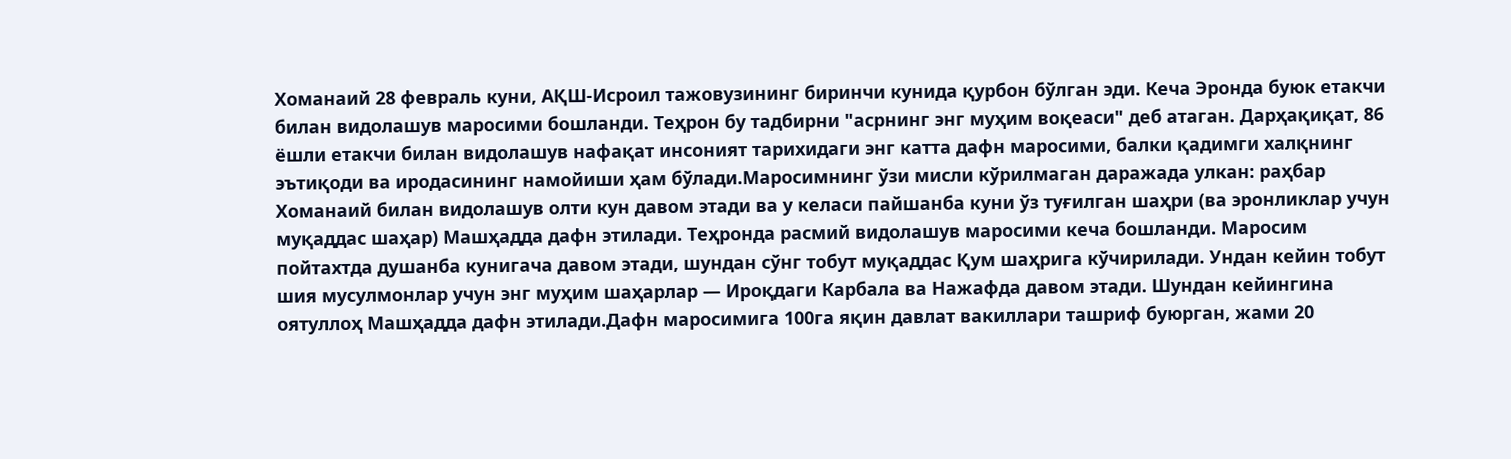Хоманаий 28 февраль куни, АҚШ-Исроил тажовузининг биринчи кунида қурбон бўлган эди. Кеча Эронда буюк етакчи билан видолашув маросими бошланди. Теҳрон бу тадбирни "асрнинг энг муҳим воқеаси" деб атаган. Дарҳақиқат, 86 ёшли етакчи билан видолашув нафақат инсоният тарихидаги энг катта дафн маросими, балки қадимги халқнинг эътиқоди ва иродасининг намойиши ҳам бўлади.Маросимнинг ўзи мисли кўрилмаган даражада улкан: раҳбар Хоманаий билан видолашув олти кун давом этади ва у келаси пайшанба куни ўз туғилган шаҳри (ва эронликлар учун муқаддас шаҳар) Машҳадда дафн этилади. Теҳронда расмий видолашув маросими кеча бошланди. Маросим пойтахтда душанба кунигача давом этади, шундан сўнг тобут муқаддас Қум шаҳрига кўчирилади. Ундан кейин тобут шия мусулмонлар учун энг муҳим шаҳарлар — Ироқдаги Карбала ва Нажафда давом этади. Шундан кейингина оятуллоҳ Машҳадда дафн этилади.Дафн маросимига 100га яқин давлат вакиллари ташриф буюрган, жами 20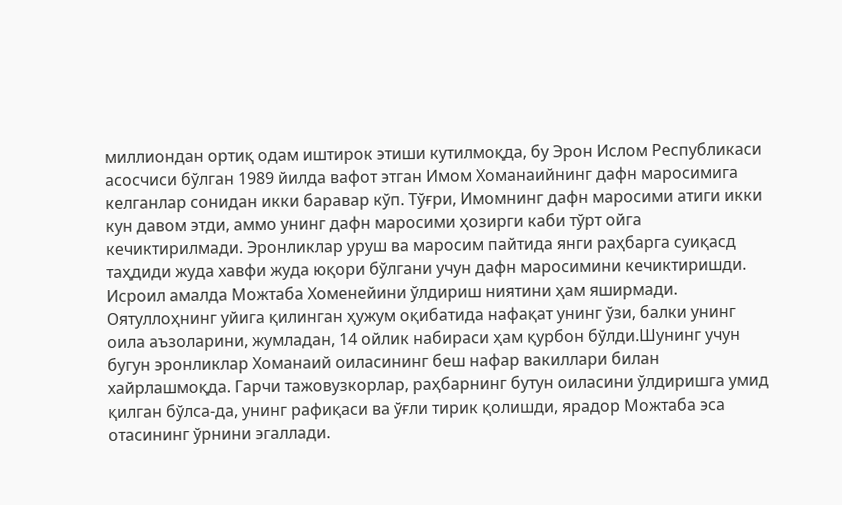миллиондан ортиқ одам иштирок этиши кутилмоқда, бу Эрон Ислом Республикаси асосчиси бўлган 1989 йилда вафот этган Имом Хоманаийнинг дафн маросимига келганлар сонидан икки баравар кўп. Тўғри, Имомнинг дафн маросими атиги икки кун давом этди, аммо унинг дафн маросими ҳозирги каби тўрт ойга кечиктирилмади. Эронликлар уруш ва маросим пайтида янги раҳбарга суиқасд таҳдиди жуда хавфи жуда юқори бўлгани учун дафн маросимини кечиктиришди. Исроил амалда Можтаба Хоменейини ўлдириш ниятини ҳам яширмади. Оятуллоҳнинг уйига қилинган ҳужум оқибатида нафақат унинг ўзи, балки унинг оила аъзоларини, жумладан, 14 ойлик набираси ҳам қурбон бўлди.Шунинг учун бугун эронликлар Хоманаий оиласининг беш нафар вакиллари билан хайрлашмоқда. Гарчи тажовузкорлар, раҳбарнинг бутун оиласини ўлдиришга умид қилган бўлса-да, унинг рафиқаси ва ўғли тирик қолишди, ярадор Можтаба эса отасининг ўрнини эгаллади.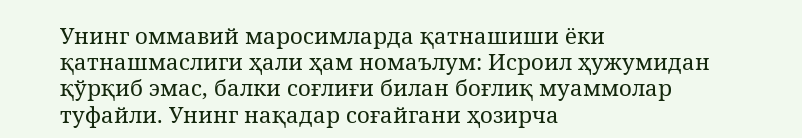Унинг оммавий маросимларда қатнашиши ёки қатнашмаслиги ҳали ҳам номаълум: Исроил ҳужумидан қўрқиб эмас, балки соғлиғи билан боғлиқ муаммолар туфайли. Унинг нақадар соғайгани ҳозирча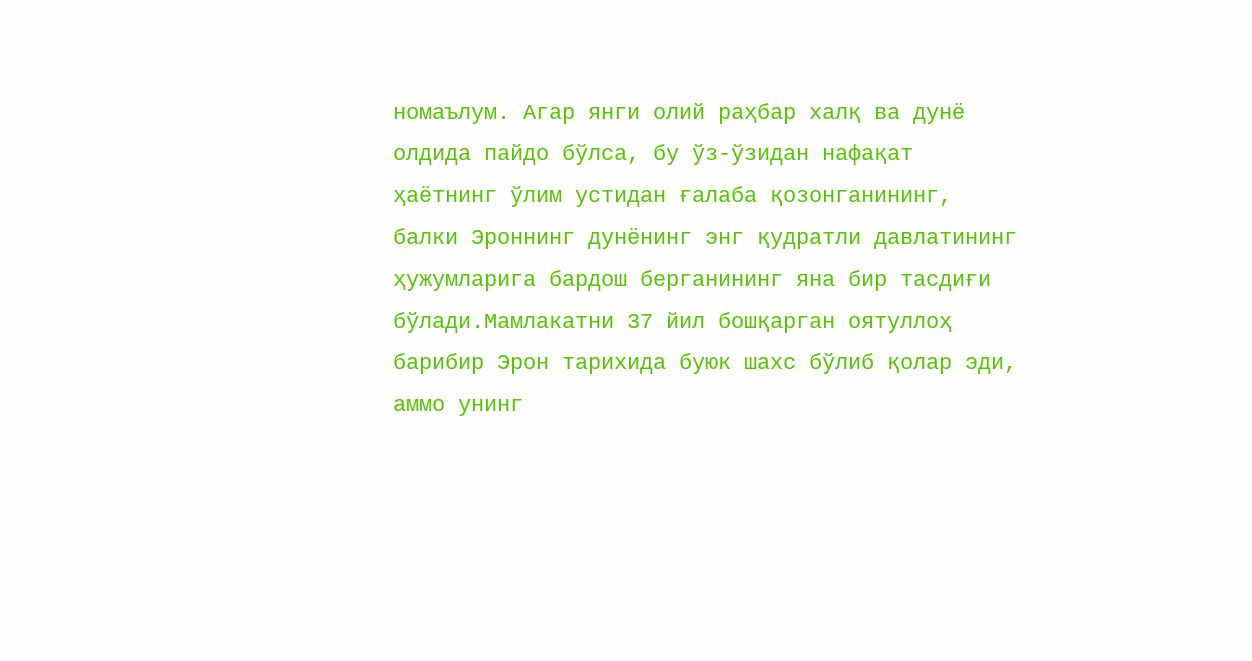номаълум. Агар янги олий раҳбар халқ ва дунё олдида пайдо бўлса, бу ўз-ўзидан нафақат ҳаётнинг ўлим устидан ғалаба қозонганининг, балки Эроннинг дунёнинг энг қудратли давлатининг ҳужумларига бардош берганининг яна бир тасдиғи бўлади.Мамлакатни 37 йил бошқарган оятуллоҳ барибир Эрон тарихида буюк шахс бўлиб қолар эди, аммо унинг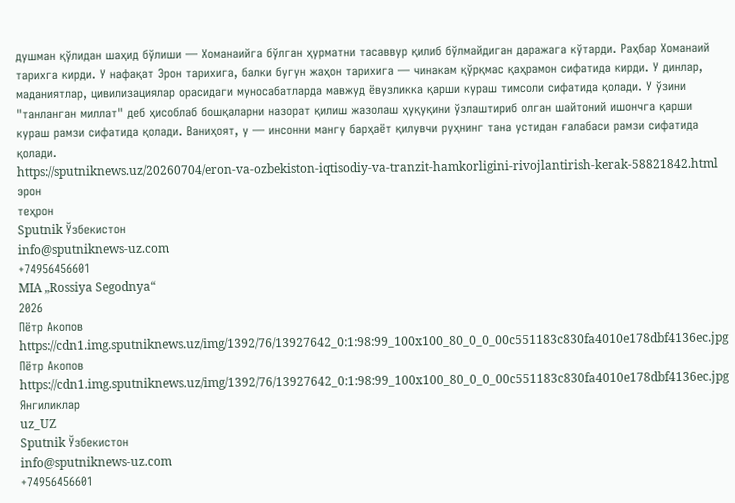душман қўлидан шаҳид бўлиши — Хоманаийга бўлган ҳурматни тасаввур қилиб бўлмайдиган даражага кўтарди. Раҳбар Хоманаий тарихга кирди. У нафақат Эрон тарихига, балки бугун жаҳон тарихига — чинакам қўрқмас қаҳрамон сифатида кирди. У динлар, маданиятлар, цивилизациялар орасидаги муносабатларда мавжуд ёвузликка қарши кураш тимсоли сифатида қолади. У ўзини "танланган миллат" деб ҳисоблаб бошқаларни назорат қилиш жазолаш ҳуқуқини ўзлаштириб олган шайтоний ишончга қарши кураш рамзи сифатида қолади. Ваниҳоят, у — инсонни мангу барҳаёт қилувчи руҳнинг тана устидан ғалабаси рамзи сифатида қолади.
https://sputniknews.uz/20260704/eron-va-ozbekiston-iqtisodiy-va-tranzit-hamkorligini-rivojlantirish-kerak-58821842.html
эрон
теҳрон
Sputnik Ўзбекистон
info@sputniknews-uz.com
+74956456601
MIA „Rossiya Segodnya“
2026
Пётр Акопов
https://cdn1.img.sputniknews.uz/img/1392/76/13927642_0:1:98:99_100x100_80_0_0_00c551183c830fa4010e178dbf4136ec.jpg
Пётр Акопов
https://cdn1.img.sputniknews.uz/img/1392/76/13927642_0:1:98:99_100x100_80_0_0_00c551183c830fa4010e178dbf4136ec.jpg
Янгиликлар
uz_UZ
Sputnik Ўзбекистон
info@sputniknews-uz.com
+74956456601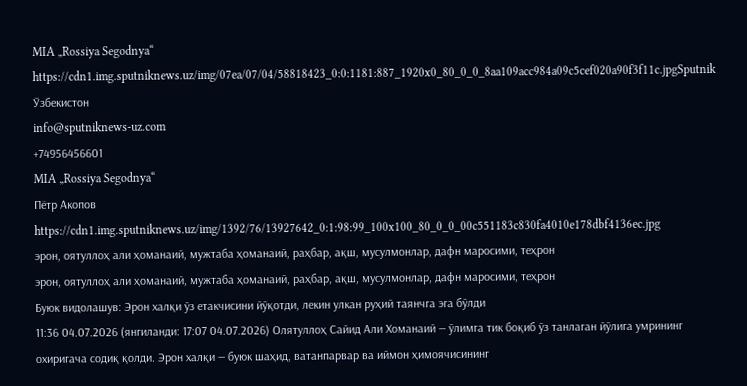MIA „Rossiya Segodnya“
https://cdn1.img.sputniknews.uz/img/07ea/07/04/58818423_0:0:1181:887_1920x0_80_0_0_8aa109acc984a09c5cef020a90f3f11c.jpgSputnik Ўзбекистон
info@sputniknews-uz.com
+74956456601
MIA „Rossiya Segodnya“
Пётр Акопов
https://cdn1.img.sputniknews.uz/img/1392/76/13927642_0:1:98:99_100x100_80_0_0_00c551183c830fa4010e178dbf4136ec.jpg
эрон, оятуллоҳ али ҳоманаий, мужтаба ҳоманаий, раҳбар, ақш, мусулмонлар, дафн маросими, теҳрон
эрон, оятуллоҳ али ҳоманаий, мужтаба ҳоманаий, раҳбар, ақш, мусулмонлар, дафн маросими, теҳрон
Буюк видолашув: Эрон халқи ўз етакчисини йўқотди, лекин улкан руҳий таянчга эга бўлди
11:36 04.07.2026 (янгиланди: 17:07 04.07.2026) Олятуллоҳ Сайид Али Хоманаий — ўлимга тик боқиб ўз танлаган йўлига умрининг охиригача содиқ қолди. Эрон халқи — буюк шаҳид, ватанпарвар ва иймон ҳимоячисининг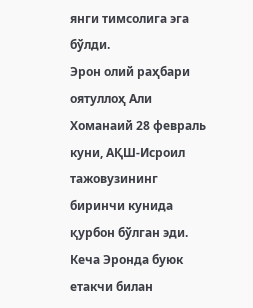янги тимсолига эга бўлди.
Эрон олий раҳбари оятуллоҳ Али Хоманаий 28 февраль куни, АҚШ-Исроил тажовузининг биринчи кунида қурбон бўлган эди. Кеча Эронда буюк етакчи билан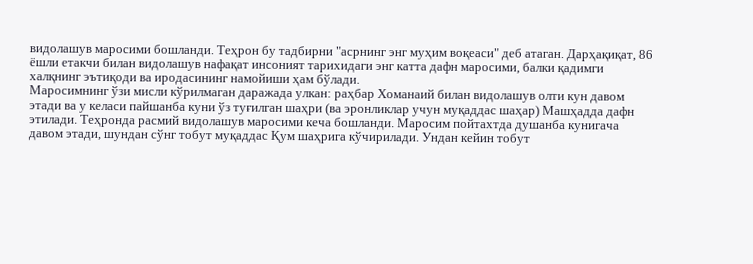видолашув маросими бошланди. Теҳрон бу тадбирни "асрнинг энг муҳим воқеаси" деб атаган. Дарҳақиқат, 86 ёшли етакчи билан видолашув нафақат инсоният тарихидаги энг катта дафн маросими, балки қадимги халқнинг эътиқоди ва иродасининг намойиши ҳам бўлади.
Маросимнинг ўзи мисли кўрилмаган даражада улкан: раҳбар Хоманаий билан видолашув олти кун давом этади ва у келаси пайшанба куни ўз туғилган шаҳри (ва эронликлар учун муқаддас шаҳар) Машҳадда дафн этилади. Теҳронда расмий видолашув маросими кеча бошланди. Маросим пойтахтда душанба кунигача давом этади, шундан сўнг тобут муқаддас Қум шаҳрига кўчирилади. Ундан кейин тобут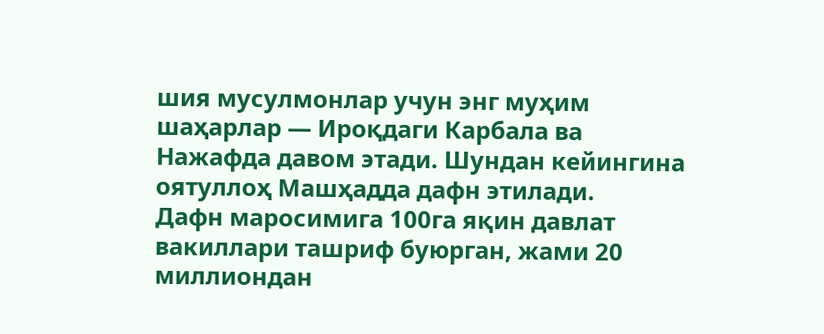шия мусулмонлар учун энг муҳим шаҳарлар — Ироқдаги Карбала ва Нажафда давом этади. Шундан кейингина оятуллоҳ Машҳадда дафн этилади.
Дафн маросимига 100га яқин давлат вакиллари ташриф буюрган, жами 20 миллиондан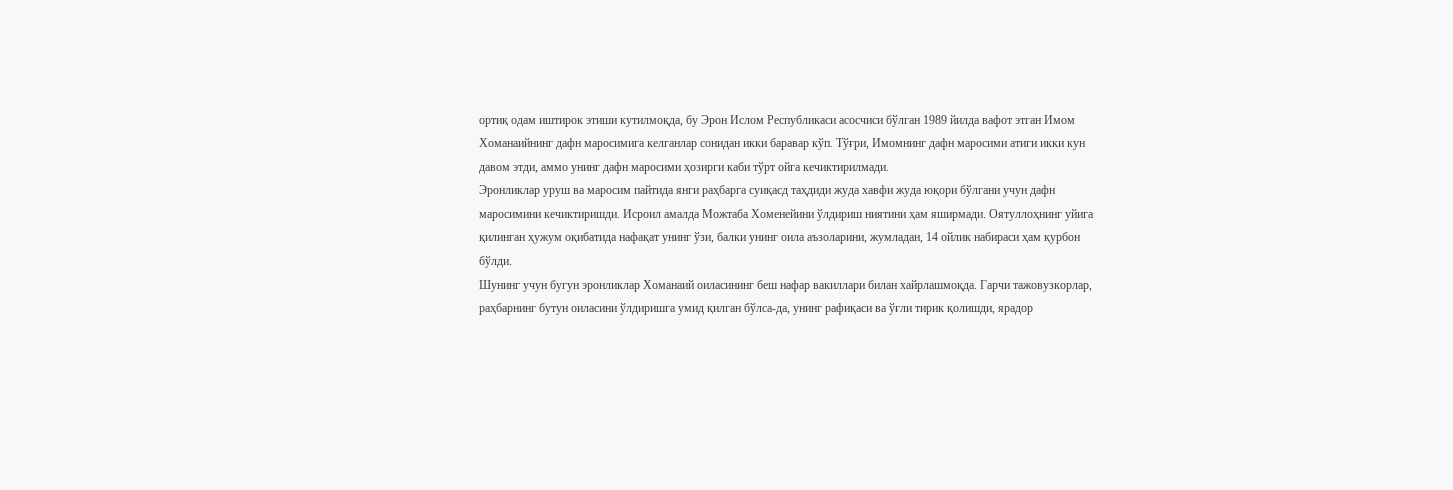ортиқ одам иштирок этиши кутилмоқда, бу Эрон Ислом Республикаси асосчиси бўлган 1989 йилда вафот этган Имом Хоманаийнинг дафн маросимига келганлар сонидан икки баравар кўп. Тўғри, Имомнинг дафн маросими атиги икки кун давом этди, аммо унинг дафн маросими ҳозирги каби тўрт ойга кечиктирилмади.
Эронликлар уруш ва маросим пайтида янги раҳбарга суиқасд таҳдиди жуда хавфи жуда юқори бўлгани учун дафн маросимини кечиктиришди. Исроил амалда Можтаба Хоменейини ўлдириш ниятини ҳам яширмади. Оятуллоҳнинг уйига қилинган ҳужум оқибатида нафақат унинг ўзи, балки унинг оила аъзоларини, жумладан, 14 ойлик набираси ҳам қурбон бўлди.
Шунинг учун бугун эронликлар Хоманаий оиласининг беш нафар вакиллари билан хайрлашмоқда. Гарчи тажовузкорлар, раҳбарнинг бутун оиласини ўлдиришга умид қилган бўлса-да, унинг рафиқаси ва ўғли тирик қолишди, ярадор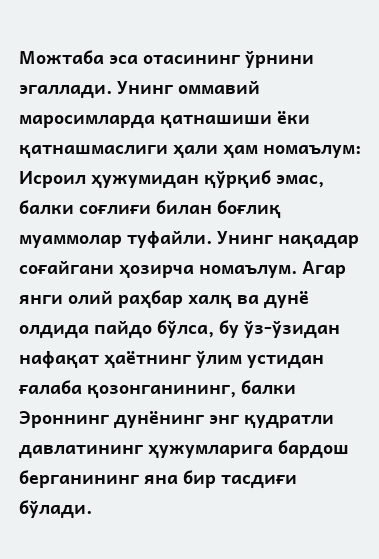Можтаба эса отасининг ўрнини эгаллади. Унинг оммавий маросимларда қатнашиши ёки қатнашмаслиги ҳали ҳам номаълум: Исроил ҳужумидан қўрқиб эмас, балки соғлиғи билан боғлиқ муаммолар туфайли. Унинг нақадар соғайгани ҳозирча номаълум. Агар янги олий раҳбар халқ ва дунё олдида пайдо бўлса, бу ўз-ўзидан нафақат ҳаётнинг ўлим устидан ғалаба қозонганининг, балки Эроннинг дунёнинг энг қудратли давлатининг ҳужумларига бардош берганининг яна бир тасдиғи бўлади.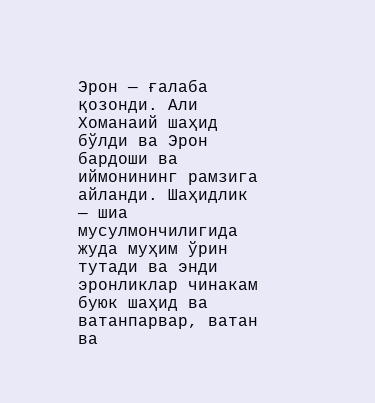Эрон — ғалаба қозонди. Али Хоманаий шаҳид бўлди ва Эрон бардоши ва иймонининг рамзига айланди. Шаҳидлик — шиа мусулмончилигида жуда муҳим ўрин тутади ва энди эронликлар чинакам буюк шаҳид ва ватанпарвар, ватан ва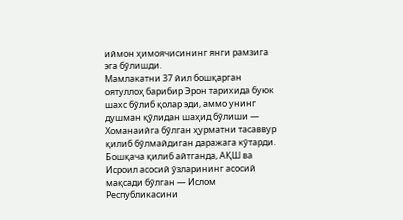иймон ҳимоячисининг янги рамзига эга бўлишди.
Мамлакатни 37 йил бошқарган оятуллоҳ барибир Эрон тарихида буюк шахс бўлиб қолар эди, аммо унинг душман қўлидан шаҳид бўлиши — Хоманаийга бўлган ҳурматни тасаввур қилиб бўлмайдиган даражага кўтарди.
Бошқача қилиб айтганда, АҚШ ва Исроил асосий ўзларининг асосий мақсади бўлган — Ислом Республикасини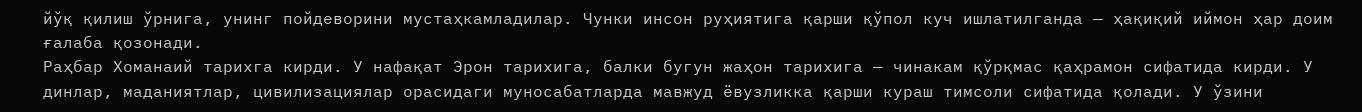йўқ қилиш ўрнига, унинг пойдеворини мустаҳкамладилар. Чунки инсон руҳиятига қарши қўпол куч ишлатилганда — ҳақиқий иймон ҳар доим ғалаба қозонади.
Раҳбар Хоманаий тарихга кирди. У нафақат Эрон тарихига, балки бугун жаҳон тарихига — чинакам қўрқмас қаҳрамон сифатида кирди. У динлар, маданиятлар, цивилизациялар орасидаги муносабатларда мавжуд ёвузликка қарши кураш тимсоли сифатида қолади. У ўзини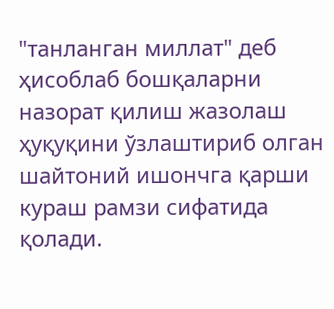"танланган миллат" деб ҳисоблаб бошқаларни назорат қилиш жазолаш ҳуқуқини ўзлаштириб олган шайтоний ишончга қарши кураш рамзи сифатида қолади.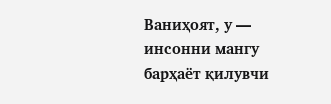Ваниҳоят, у — инсонни мангу барҳаёт қилувчи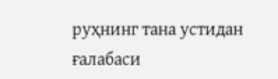руҳнинг тана устидан ғалабаси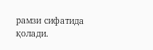рамзи сифатида қолади.